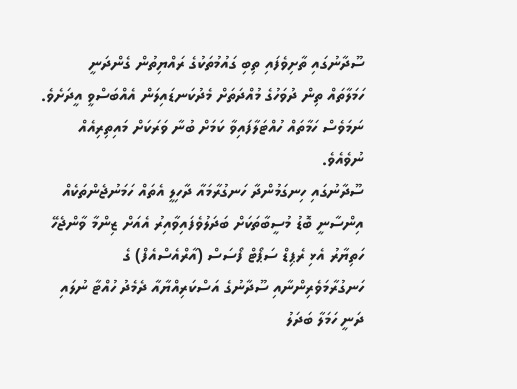ސޫދާނުގައި ތާށިވެފައި ތިބި ގައުމުތަކުގެ ރައްޔިތުން ގެންދަނީ
ހަމަލާތައް ތިން ދުވަހުގެ މުއްދަތަށް މެދުކަނޑައިލަން އެއްބަސްވީ އީދަށެވެ. ނަމަވެސް ހަމާތައް ހުއްޓަލާފައިވާ ކަމަށް ބުނާ ވަރަކަށް މައިތިރިއެއް ނުވެއެވެ.
ސޫދާނުގައި ހިނގަމުންދާ ހަނގުރާމައާ ދާހިލީ އެތައް ހަމަނުޖެންތަކެއް އިންސާނީ ބޮޑު މުސީބާތަކަށް ބަދަލުވެފައިވާއިރު އެއަށް ޒިންމާ ވާންޖެހޭ ހަތިޔާރު އެޅި ރެޕިޑް ސަޕޯޓް ފޯސަސް (އާރްއެސްއެފް) ގެ ހަނގުރާމަވެރިންނާއި ސޫދާނުގެ އަސްކަރިއްޔާއާ ދެމެދު ހުއްޓާ ނުލައި ދަނީ ހަމަލާ ބަދަލު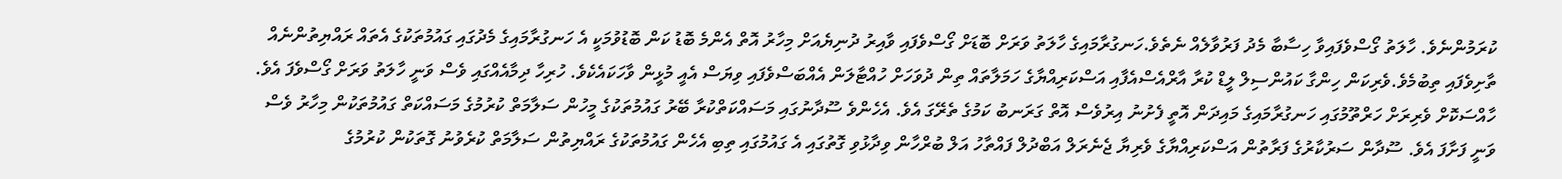ކުރަމުންނެވެ. ހާލަތު ގޯސްވެފައިވާ ހިސާބާ މެދު ފަރުވާލެއް ނެތެވެ.ހަނގުރާމައިގެ ހާލަތު ވަރަށް ބޮޑަށް ގޯސްވެފައި ވާއިރު ދުނިޔެއަށް މިހާރު އޮތް އެންމެ ބޮޑު ކަން ބޮޑުވުމަކީ އެ ހަނގުރާމައިގެ މެދުގައި ގައުމުތަކުގެ އެތައް ރައްޔިތުންނެއް ތާށިވެފައި ތިބުމެވެ.ވެރިކަން ހިންގާ ކައުންސިލް ލީޑް ކުރާ އާރްއެސްއެފާއި އަސްކަރިއްޔާގެ ހަމަލާތައް ތިން ދުވަހަށް ހުއްޓާލަން އެއްބަސްވެފައި ވިޔަސް އެއީ މުޅީން ވާހަކައެކެވެ. ހުރިހާ ދިމާއެއްގައި ވެސް ވަނީ ހާލަތު ވަރަށް ގޯސްވެފަ އެވެ. ހާއްސަކޮށް ވެރިރަށް ހަރްތޫމުގައި ހަނގުރާމައިގެ މައިދަން އޮތީ ފެށުނު އިރުވެސް އޮތް ގަރަނބު ކަމުގެ ތެރޭގަ އެވެ. އެހެންވެ ސޫދާނުގައި މަސައްކަތްކުރާ ބޭރު ގައުމުތަކުގެ މީހުން ސަލާމަތް ކުރުމުގެ މަސައްކަތް ގައުމުތަކުން މިހާރު ވެސް ވަނީ ފަށާފަ އެވެ. ސޫދާން ސަރުކާރުގެ ފަރާތުން އަސްކަރިއްޔާގެ ވެރިޔާ ޖެނެރަލް އަބްދުލް ފައްތާހު އަލް ބުރްހާން ވިދާޅުވި ގޮތުގައި އެ ގައުމުގައި ތިބި އެހެން ގައުމުތަކުގެ ރައްޔިތުން ސަލާމަތް ކުރެވުނު ގޮތަކުން ކުރުމުގެ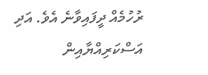ރުހުމެއް ދީފައިވާނެ އެވެ. އަދި އަސްކަރިއްޔާއިން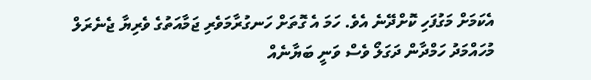އެކަމަށް މަގުފަހި ކޮށްދޭނެ އެވެ. ހަމަ އެ ގޮތަށް ހަނގުރާމަވެރި ޖަމާއަތުގެ ވެރިޔާ ޖެނެރަލް މުހައްމަދު ހަމްދާން ދަގަލޯ ވެސް ވަނީ ބަޔާނެއް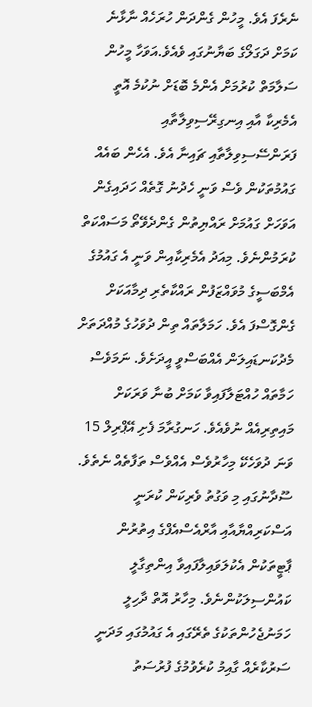ނެރެފަ އެވެ. މީހުން ގެންދަން ހުރަހެއް ނާޅާނެ ކަމަށް ދަގަލޯގެ ބަޔާނުގައި ވެއެވެ.އަވަހާ މީހުން ސަލާމަތް ކުރުމަށް އެންމެ ބޮޑަށް ނުކުމެ އޮތީ އެމެރިކާ އާއި އިނގިރޭސިވިލާތާއި ފަރަންސޭސިވިލާތާއި ޗައިނާ އެވެ. އެހެން ބައެއް ގައުމުތަކުން ވެސް ވަނީ ހެދުނު ގޮތެއް ހަދައިގެން އަވަހަށް ގައުމަށް ރައްޔިތުން ގެންދެވޭތޯ މަސައްކަތް ކުރަމުންނެވެ. މިއަދު އެމެރިކާއިން ވަނީ އެ ގައުމުގެ އެމްބަސީގެ މުވައްޒަފުން ރައްކާތެރި ދިމާއަކަށް ގެންގޮސްފަ އެވެ. ހަމަލާތައް ތިން ދުވަހުގެ މުއްދަތަށް މެދުކަނޑައިލަން އެއްބަސްވީ އީދަށެވެ. ނަމަވެސް ހަމާތައް ހުއްޓަލާފައިވާ ކަމަށް ބުނާ ވަރަކަށް މައިތިރިއެއް ނުވެއެވެ. ހަނގުރާމަ ފެށި އޭޕްރިލް 15 ވަނަ ދުވަހެކޭ މިހާރުވެސް އެއްވެސް ތަފާތެއް ނެތެވެ. ސޫދާނުގައި މި ވަގުތު ވެރިކަން ކުރަނީ އަސްކަރިއްޔާއާއި އާރްއެސްއެފްގެ އިތުރުން ޕާޓީތަކުން އެކުލަވައިލާފައިވާ އިންތިގާލީ ކައުންސިލަކުންނެވެ. މިހާރު އޮތް ދާހިލީ ހަމަނުޖެހުންތަކުގެ ތެރޭގައި އެ ގައުމުގައި މަދަނީ ސަރުކާރެއް ގާއިމު ކުރެވުމުގެ ފުރުސަތު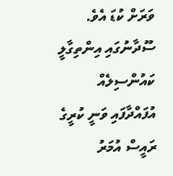ވަރަށް ކުޑަ އެވެ. ސޫދާނުގައި އިންތިގާލީ ކައުންސިލެއް އުފައްދާފައި ވަނީ ކުރީގެ ރައީސް އުމަރު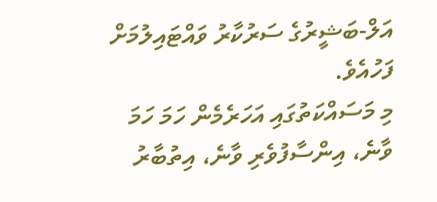އަލް-ބަޝީރުގެ ސަރުކާރު ވައްޓައިލުމަށް ފަހުއެވެ.
މި މަސައްކަތުގައި އަހަރެމެން ހަމަ ހަމަ ވާނެ، އިންސާފުވެރި ވާނެ، އިތުބާރު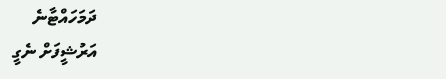ދަމަހައްޓާނެ
އަރުޝީފަށް ނެގީ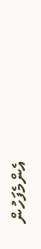އެންމެފަހުން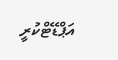އަޕްޑޭޓްކުރީ